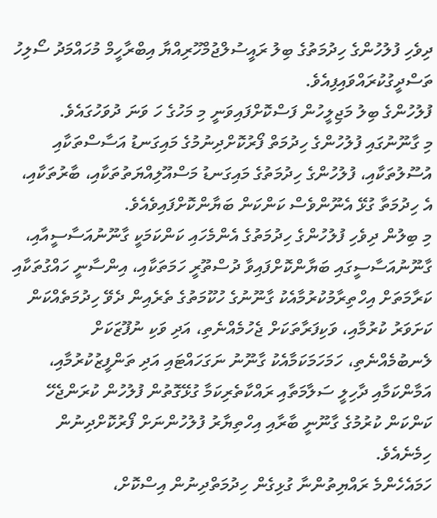ދިވެހި ފުލުހުންގެ ހިދުމަތުގެ ބިލު ރައީސުލްޖުމްހޫރިއްޔާ އިބްރާހީމް މުހައްމަދު ސޯލިހު ތަސްދީގުކުރައްވައިފިއެވެ.
ފުލުހުންގެ ބިލު މަޖިލީހުން ފަސްކޮށްފައިވަނީ މި މަހުގެ ހަ ވަނަ ދުވަހުގައެވެ.
މި ގާނޫނުގައި ފުލުހުންގެ ހިދުމަތް ފޯރުކޮށްދިނުމުގެ މައިގަނޑު އަސާސްތަކާއި އުސޫލުތަކާއި، ފުލުހުންގެ ހިދުމަތުގެ މައިގަނޑު މަސްއޫލިއްޔަތުތަކާއި، ބާރުތަކާއި، އެ ހިދުމަތާ ގުޅޭ އެނޫންވެސް ކަންކަން ބަޔާންކޮށްފައިވެއެވެ.
މި ބިލުން ދިވެހި ފުލުހުންގެ ހިދުމަތުގެ އެންމެހައި ކަންކަމަކީ ގާނޫނުއަސާސީއާއި، ގާނޫނުއަސާސީގައި ބަޔާންކޮށްފައިވާ ދުސްތޫރީ ހަމަތަކާއި، އިންސާނީ ހައްގުތަކާއި ކަރާމަތަށް އިހްތިރާމުކުރުމާއެކު ގާނޫނުގެ ހުކޫމަތުގެ ތެރެއިން ދެވޭ ހިދުމަތެއްކަން ކަށަވަރު ކުރުމާއި، ވަކިފަރާތަކަށް ޖެހުމެއްނެތި، އަދި ވަކި ނުފޫޒަކަށް ލެނބުމެއްނެތި، ހަމަހަމަކަމާއެކު ގާނޫނު ނަގަހައްޓައި އަދި ތަންފީޒުކުރުމާއި، އަމާންކަމާއި ދާހިލީ ސަލާމަތާއި ރައްކާތެރިކަމާ ގުޅޭގޮތުން ފުލުހުން ކުރަންޖެހޭ ކަންކަން ކުރުމުގެ ގާނޫނީ ބާރާއި އިހްތިޔާރު ފުލުހުންނަށް ފޯރުކޮށްދިނުން ހިމެނެއެވެ.
ހަމައެހެންމެ ރައްޔިތުންނާ ގުޅިގެން ހިދުމަތްދިނުން އިސްކޮށް،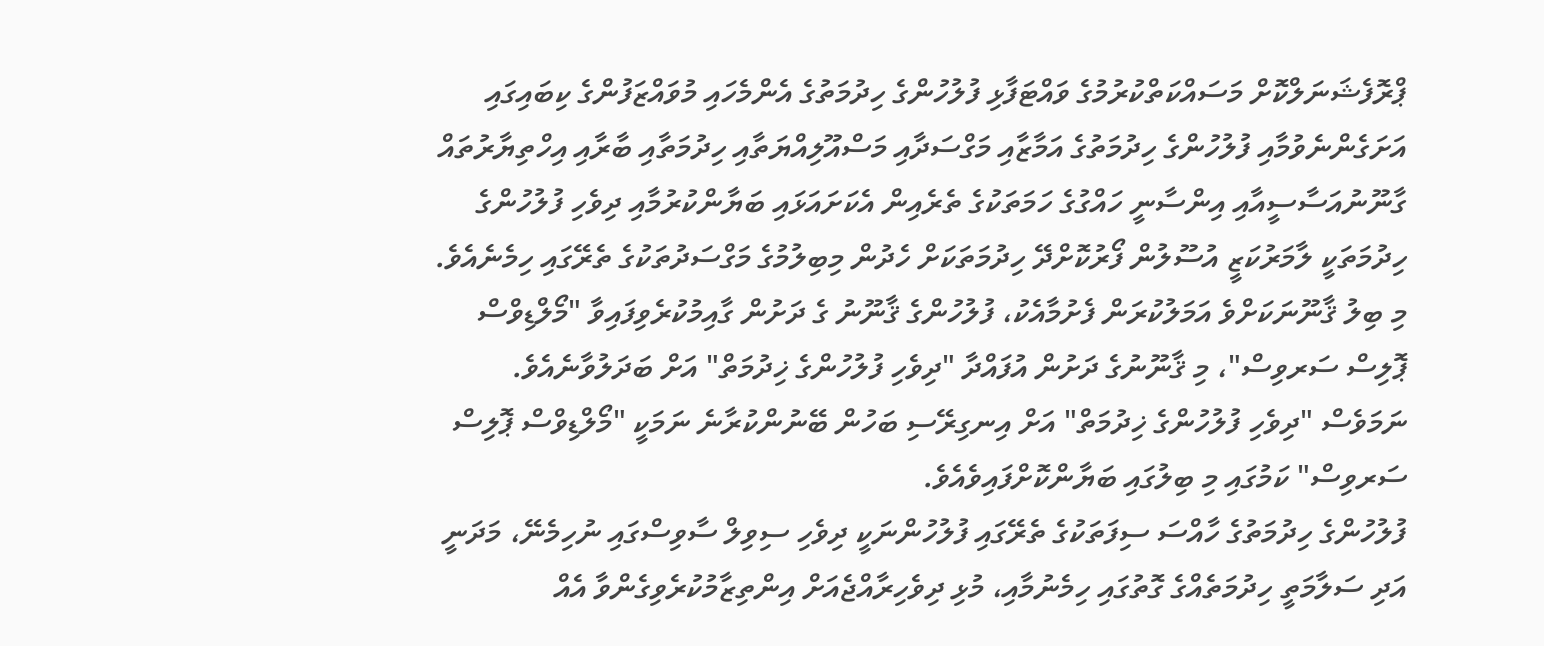ޕްރޮފެޝަނަލްކޮށް މަސައްކަތްކުރުމުގެ ވައްޓަފާޅި ފުލުހުންގެ ހިދުމަތުގެ އެންމެހައި މުވައްޒަފުންގެ ކިބައިގައި އަށަގެންނެވުމާއި ފުލުހުންގެ ހިދުމަތުގެ އަމާޒާއި މަގްސަދާއި މަސްއޫލިއްޔަތާއި ހިދުމަތާއި ބާރާއި އިހްތިޔާރުތައް ގާނޫނުއަސާސީއާއި އިންސާނީ ހައްގުގެ ހަމަތަކުގެ ތެރެއިން އެކަށައަޅައި ބަޔާންކުރުމާއި ދިވެހި ފުލުހުންގެ ހިދުމަތަކީ ލާމަރުކަޒީ އުސޫލުން ފޯރުކޮށްދޭ ހިދުމަތަކަށް ހެދުން މިބިލުމުގެ މަގްސަދުތަކުގެ ތެރޭގައި ހިމެނެއެވެ.
މި ބިލު ޤާނޫނަކަށްވެ އަމަލުކުރަން ފެށުމާއެކު، ފުލުހުންގެ ޤާނޫނު ގެ ދަށުން ގާއިމުކުރެވިފައިވާ "މޯލްޑިވްސް ޕޮލިސް ސަރވިސް"، މި ޤާނޫނުގެ ދަށުން އުފައްދާ "ދިވެހި ފުލުހުންގެ ޚިދުމަތް" އަށް ބަދަލުވާނެއެވެ. ނަމަވެސް "ދިވެހި ފުލުހުންގެ ޚިދުމަތް" އަށް އިނގިރޭސި ބަހުން ބޭނުންކުރާނެ ނަމަކީ "މޯލްޑިވްސް ޕޮލިސް ސަރވިސް" ކަމުގައި މި ބިލުގައި ބަޔާންކޮށްފައިވެއެވެ.
ފުލުހުންގެ ހިދުމަތުގެ ހާއްސަ ސިފަތަކުގެ ތެރޭގައި ފުލުހުންނަކީ ދިވެހި ސިވިލް ސާވިސްގައި ނުހިމެނޭ، މަދަނީ އަދި ސަލާމަތީ ހިދުމަތެއްގެ ގޮތުގައި ހިމެނުމާއި، މުޅި ދިވެހިރާއްޖެއަށް އިންތިޒާމުކުރެވިގެންވާ އެއް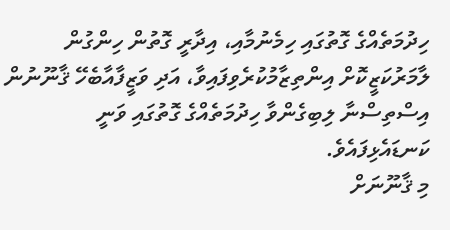ހިދުމަތެއްގެ ގޮތުގައި ހިމެނުމާއި، އިދާރީ ގޮތުން ހިންގުން ލާމަރުކަޒީކޮށް އިންތިޒާމުކުރެވިފައިވާ، އަދި ވަޒީފާއާބެހޭ ޤާނޫނުން އިސްތިސްނާ ލިބިގެންވާ ހިދުމަތެއްގެ ގޮތުގައި ވަނީ ކަނޑައެޅިފައެވެ.
މި ޤާނޫނަށް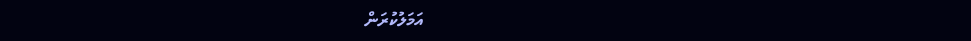އަމަލުކުރަން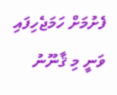ފެށުމަށް ހަމަޖެހިފައި ވަނީ މި ޤާނޫނު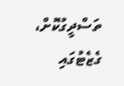ތަސްދީގުކޮށް، ގެޒެޓުގައި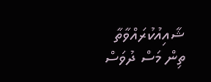ޝާއިއުކުރައްވާތާ ތިން މަސް ދުވަސް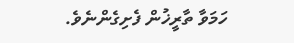ހަމަވާ ތާރީޚުން ފެށިގެންނެވެ.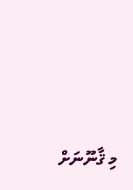މި ޤާނޫނަށް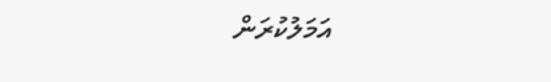އަމަލުކުރަން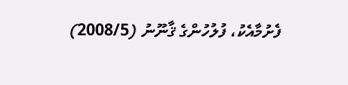ފެށުމާއެކު، ފުލުހުންގެ ޤާނޫނު (2008/5)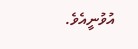އުވުނީއެވެ.